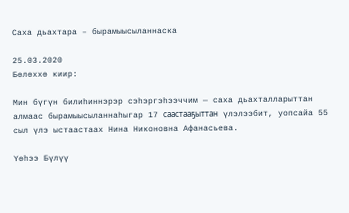Саха дьахтара – бырамыысыланнаска

25.03.2020
Бөлөххө киир:

Мин бүгүн билиһиннэрэр сэһэргэһээччим — саха дьахталларыттан алмаас бырамыысыланнаһыгар 17 саастааҕыттан үлэлээбит, уопсайа 55 сыл үлэ ыстаастаах Нина Никоновна Афанасьева.

Үөһээ Бүлүү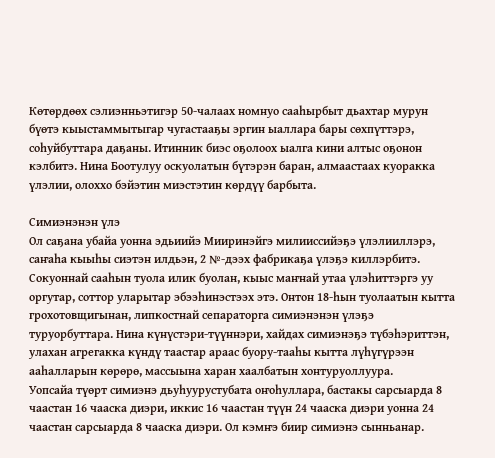Көтөрдөөх сэлиэнньэтигэр 50-чалаах номнуо сааһырбыт дьахтар мурун бүөтэ кыыстаммытыгар чугастааҕы эргин ыаллара бары сөхпүттэрэ, соһуйбуттара даҕаны. Итинник биэс оҕолоох ыалга кини алтыс оҕонон кэлбитэ. Нина Боотулуу оскуолатын бүтэрэн баран, алмаастаах куоракка үлэлии, олоххо бэйэтин миэстэтин көрдүү барбыта.

Симиэнэнэн үлэ
Ол саҕана убайа уонна эдьиийэ Мииринэйгэ милииссийэҕэ үлэлииллэрэ, саҥаһа кыыһы сиэтэн илдьэн, 2 №-дээх фабрикаҕа үлэҕэ киллэрбитэ. Сокуоннай сааһын туола илик буолан, кыыс маҥнай утаа үлэһиттэргэ уу оргутар, соттор уларытар эбээһинэстээх этэ. Онтон 18-һын туолаатын кытта грохотовщигынан, липкостнай сепараторга симиэнэнэн үлэҕэ туруорбуттара. Нина күнүстэри-түүннэри, хайдах симиэнэҕэ түбэһэриттэн, улахан агрегакка күндү таастар араас буору-тааһы кытта лүһүгүрээн ааһалларын көрөрө, массыына харан хаалбатын хонтуруоллуура.
Уопсайа түөрт симиэнэ дьуһуурустубата оҥоһуллара, бастакы сарсыарда 8 чаастан 16 чааска диэри, иккис 16 чаастан түүн 24 чааска диэри уонна 24 чаастан сарсыарда 8 чааска диэри. Ол кэмҥэ биир симиэнэ сынньанар.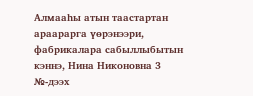Алмааһы атын таастартан араарарга үөрэнээри,
фабрикалара сабыллыбытын кэннэ, Нина Никоновна 3 №-дээх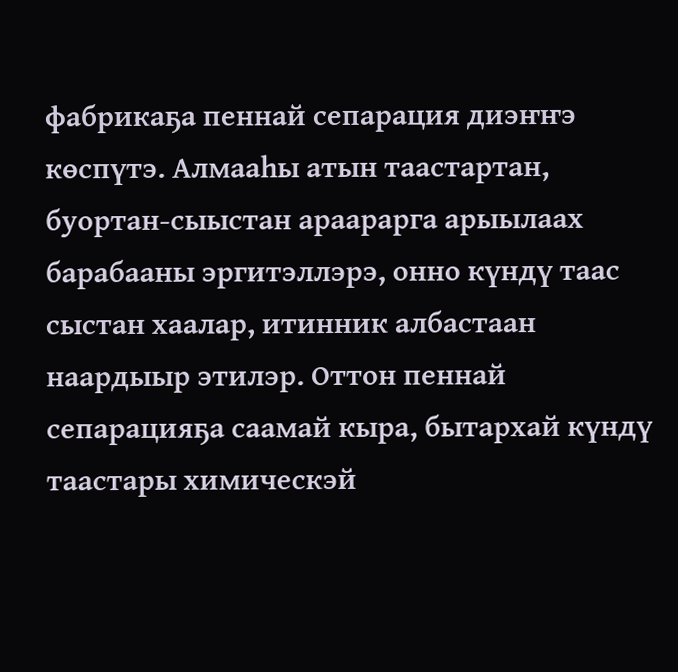фабрикаҕа пеннай сепарация диэҥҥэ көспүтэ. Алмааһы атын таастартан, буортан-сыыстан араарарга арыылаах барабааны эргитэллэрэ, онно күндү таас сыстан хаалар, итинник албастаан наардыыр этилэр. Оттон пеннай сепарацияҕа саамай кыра, бытархай күндү таастары химическэй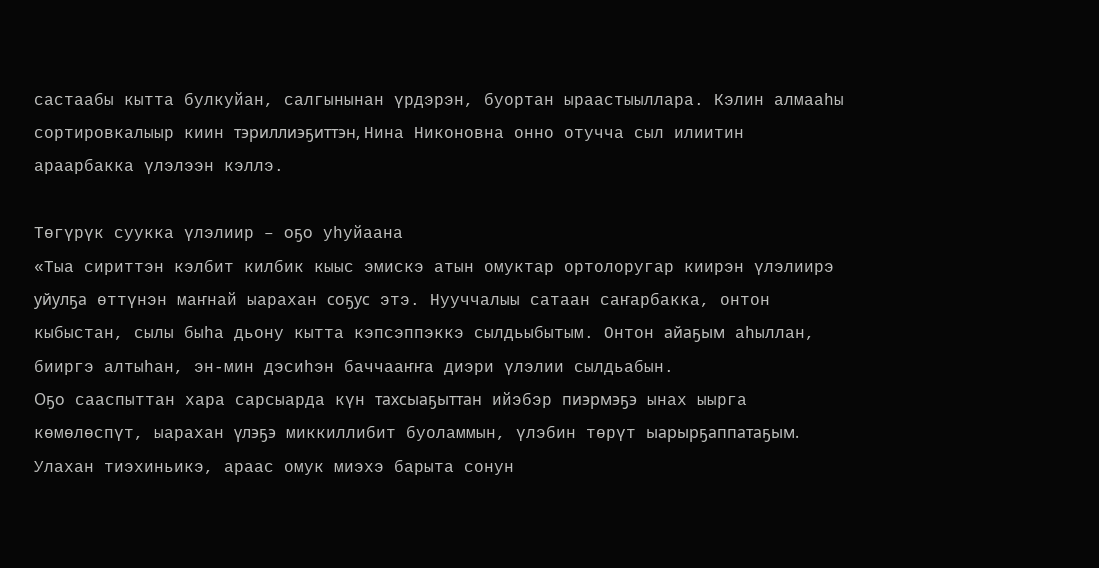састаабы кытта булкуйан, салгынынан үрдэрэн, буортан ыраастыыллара. Кэлин алмааһы сортировкалыыр киин тэриллиэҕиттэн, Нина Никоновна онно отучча сыл илиитин араарбакка үлэлээн кэллэ.

Төгүрүк суукка үлэлиир – оҕо уһуйаана
«Тыа сириттэн кэлбит килбик кыыс эмискэ атын омуктар ортолоругар киирэн үлэлиирэ уйулҕа өттүнэн маҥнай ыарахан соҕус этэ. Нууччалыы сатаан саҥарбакка, онтон кыбыстан, сылы быһа дьону кытта кэпсэппэккэ сылдьыбытым. Онтон айаҕым аһыллан, бииргэ алтыһан, эн-мин дэсиһэн баччааҥҥа диэри үлэлии сылдьабын.
Оҕо сааспыттан хара сарсыарда күн тахсыаҕыттан ийэбэр пиэрмэҕэ ынах ыырга көмөлөспүт, ыарахан үлэҕэ миккиллибит буоламмын, үлэбин төрүт ыарырҕаппатаҕым. Улахан тиэхиньикэ, араас омук миэхэ барыта сонун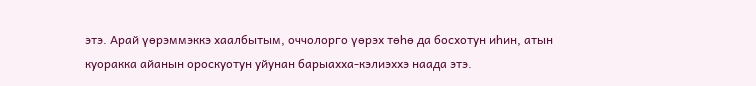этэ. Арай үөрэммэккэ хаалбытым, оччолорго үөрэх төһө да босхотун иһин, атын куоракка айанын ороскуотун уйунан барыахха-кэлиэххэ наада этэ.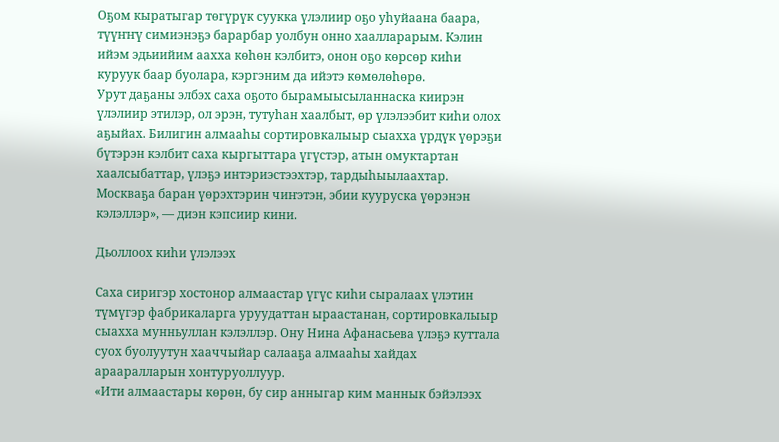Оҕом кыратыгар төгүрүк суукка үлэлиир оҕо уһуйаана баара, түүҥҥү симиэнэҕэ барарбар уолбун онно хаалларарым. Кэлин ийэм эдьиийим аахха көһөн кэлбитэ, онон оҕо көрсөр киһи куруук баар буолара, кэргэним да ийэтэ көмөлөһөрө.
Урут даҕаны элбэх саха оҕото бырамыысыланнаска киирэн үлэлиир этилэр, ол эрэн, тутуһан хаалбыт, өр үлэлээбит киһи олох аҕыйах. Билигин алмааһы сортировкалыыр сыахха үрдүк үөрэҕи бүтэрэн кэлбит саха кыргыттара үгүстэр, атын омуктартан хаалсыбаттар, үлэҕэ интэриэстээхтэр, тардыһыылаахтар. Москваҕа баран үөрэхтэрин чиҥэтэн, эбии кууруска үөрэнэн кэлэллэр», — диэн кэпсиир кини.

Дьоллоох киһи үлэлээх

Саха сиригэр хостонор алмаастар үгүс киһи сыралаах үлэтин түмүгэр фабрикаларга уруудаттан ыраастанан, сортировкалыыр сыахха мунньуллан кэлэллэр. Ону Нина Афанасьева үлэҕэ куттала суох буолуутун хааччыйар салааҕа алмааһы хайдах арааралларын хонтуруоллуур.
«Ити алмаастары көрөн, бу сир анныгар ким маннык бэйэлээх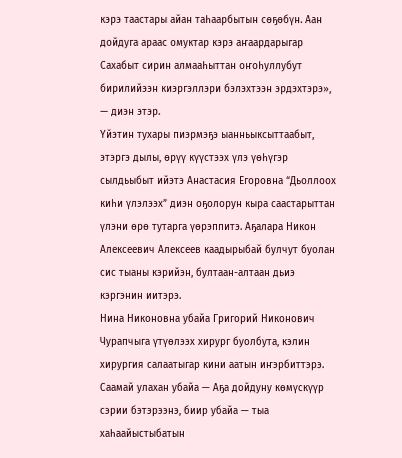кэрэ таастары айан таһаарбытын сөҕөбүн. Аан дойдуга араас омуктар кэрэ аҥаардарыгар Сахабыт сирин алмааһыттан оҥоһуллубут бирилийээн киэргэллэри бэлэхтээн эрдэхтэрэ», — диэн этэр.
Үйэтин тухары пиэрмэҕэ ыанньыксыттаабыт, этэргэ дылы, өрүү күүстээх үлэ үөһүгэр сылдьыбыт ийэтэ Анастасия Егоровна “Дьоллоох киһи үлэлээх” диэн оҕолорун кыра саастарыттан үлэни өрө тутарга үөрэппитэ. Аҕалара Никон Алексеевич Алексеев каадырыбай булчут буолан сис тыаны кэрийэн, бултаан-алтаан дьиэ кэргэнин иитэрэ.
Нина Никоновна убайа Григорий Никонович Чурапчыга үтүөлээх хирург буолбута, кэлин хирургия салаатыгар кини аатын иҥэрбиттэрэ. Саамай улахан убайа — Аҕа дойдуну көмүскүүр сэрии бэтэрээнэ, биир убайа — тыа хаһаайыстыбатын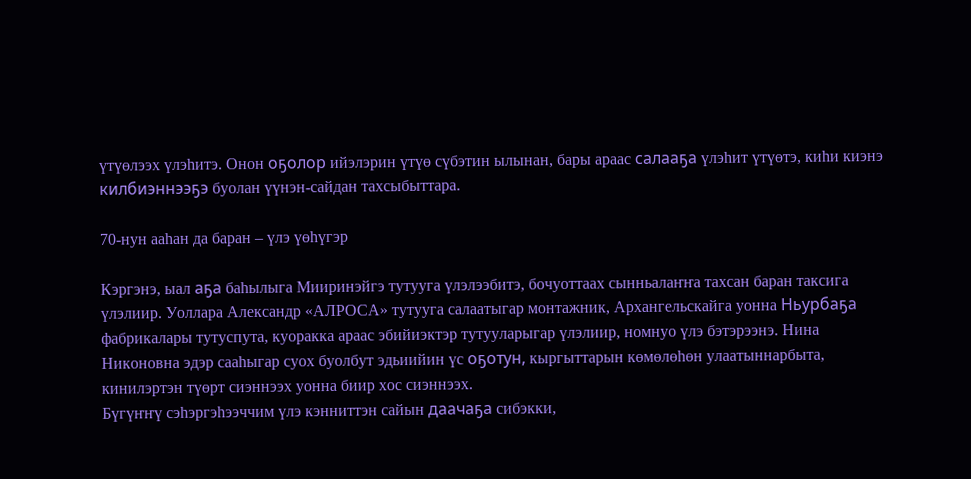үтүөлээх үлэһитэ. Онон оҕолор ийэлэрин үтүө сүбэтин ылынан, бары араас салааҕа үлэһит үтүөтэ, киһи киэнэ килбиэннээҕэ буолан үүнэн-сайдан тахсыбыттара.

70-нун ааһан да баран – үлэ үөһүгэр

Кэргэнэ, ыал аҕа баһылыга Мииринэйгэ тутууга үлэлээбитэ, бочуоттаах сынньалаҥҥа тахсан баран таксига үлэлиир. Уоллара Александр «АЛРОСА» тутууга салаатыгар монтажник, Архангельскайга уонна Ньурбаҕа фабрикалары тутуспута, куоракка араас эбийиэктэр тутууларыгар үлэлиир, номнуо үлэ бэтэрээнэ. Нина Никоновна эдэр сааһыгар суох буолбут эдьиийин үс оҕотун, кыргыттарын көмөлөһөн улаатыннарбыта, кинилэртэн түөрт сиэннээх уонна биир хос сиэннээх.
Бүгүҥҥү сэһэргэһээччим үлэ кэнниттэн сайын даачаҕа сибэкки,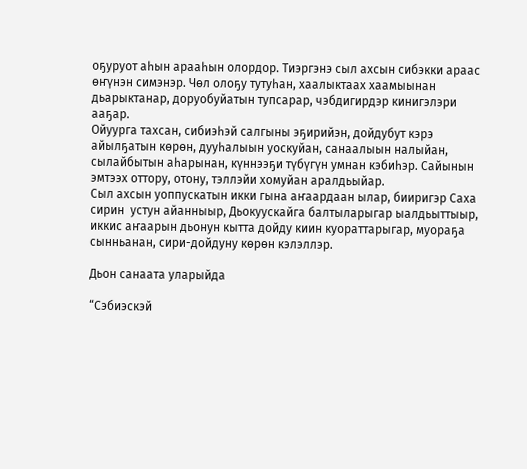оҕуруот аһын арааһын олордор. Тиэргэнэ сыл ахсын сибэкки араас өҥүнэн симэнэр. Чөл олоҕу тутуһан, хаалыктаах хаамыынан дьарыктанар, доруобуйатын тупсарар, чэбдигирдэр кинигэлэри ааҕар.
Ойуурга тахсан, сибиэһэй салгыны эҕирийэн, дойдубут кэрэ айылҕатын көрөн, дууһалыын уоскуйан, санаалыын налыйан, сылайбытын аһарынан, күннээҕи түбүгүн умнан кэбиһэр. Сайынын эмтээх оттору, отону, тэллэйи хомуйан аралдьыйар.
Сыл ахсын уоппускатын икки гына аҥаардаан ылар, бииригэр Саха сирин  устун айанныыр, Дьокуускайга балтыларыгар ыалдьыттыыр, иккис аҥаарын дьонун кытта дойду киин куораттарыгар, муораҕа сынньанан, сири-дойдуну көрөн кэлэллэр.

Дьон санаата уларыйда

“Сэбиэскэй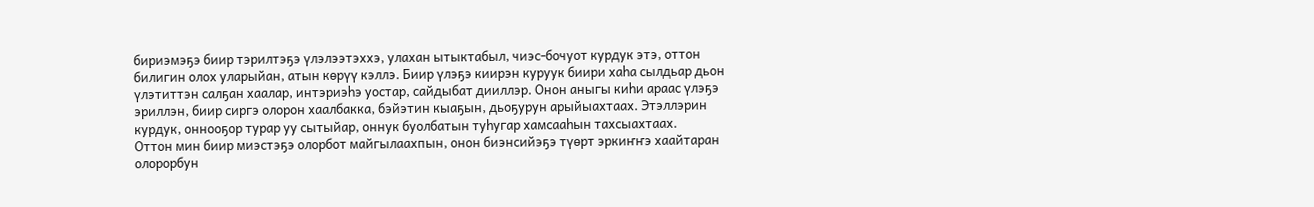бириэмэҕэ биир тэрилтэҕэ үлэлээтэххэ, улахан ытыктабыл, чиэс-бочуот курдук этэ, оттон билигин олох уларыйан, атын көрүү кэллэ. Биир үлэҕэ киирэн куруук биири хаһа сылдьар дьон үлэтиттэн салҕан хаалар, интэриэһэ уостар, сайдыбат дииллэр. Онон аныгы киһи араас үлэҕэ эриллэн, биир сиргэ олорон хаалбакка, бэйэтин кыаҕын, дьоҕурун арыйыахтаах. Этэллэрин курдук, оннооҕор турар уу сытыйар, оннук буолбатын туһугар хамсааһын тахсыахтаах.
Оттон мин биир миэстэҕэ олорбот майгылаахпын, онон биэнсийэҕэ түөрт эркиҥҥэ хаайтаран олорорбун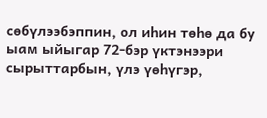сөбүлээбэппин, ол иһин төһө да бу ыам ыйыгар 72-бэр үктэнээри сырыттарбын, үлэ үөһүгэр,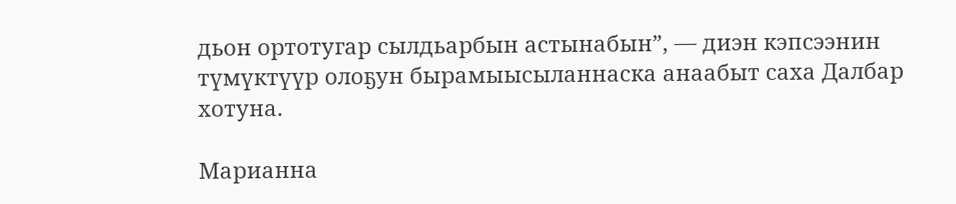дьон ортотугар сылдьарбын астынабын”, — диэн кэпсээнин түмүктүүр олоҕун бырамыысыланнаска анаабыт саха Далбар хотуна.

Марианна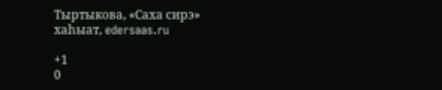Тыртыкова, «Саха сирэ» хаһыат, edersaas.ru

+1
0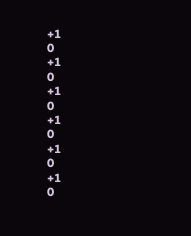+1
0
+1
0
+1
0
+1
0
+1
0
+1
0